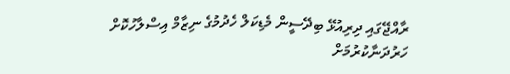ރާއްޖޭގައި ދިރިއުޅޭ ބިދޭސީން މެޑިކަލް ހެދުމުގެ ނިޒާމް އިސްލާހުކޮށް ހަރުދަނާކުރުމަށް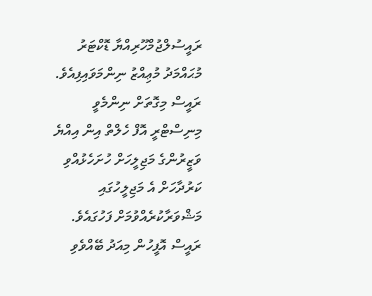ރައީސުލްޖުމްހޫރިއްޔާ ޑޮކްޓަރު މުޙައްމަދު މުޢިއްޒު ނިންމަވައިފިއެވެ.
ރައީސް މިގޮތަށް ނިންމެވީ މިނިސްޓްރީ އޮފް ހެލްތް އިން އިއްޔެ ވަޒީރުންގެ މަޖިލީހަށް ހުށަހެޅުއްވި ކަރުދާހަށް އެ މަޖިލީހުގައި މަޝްވަރާކުރެއްވުމަށް ފަހުގައެވެ.
ރައީސް އޮފީހުން މިއަދު ބޭއްވެވި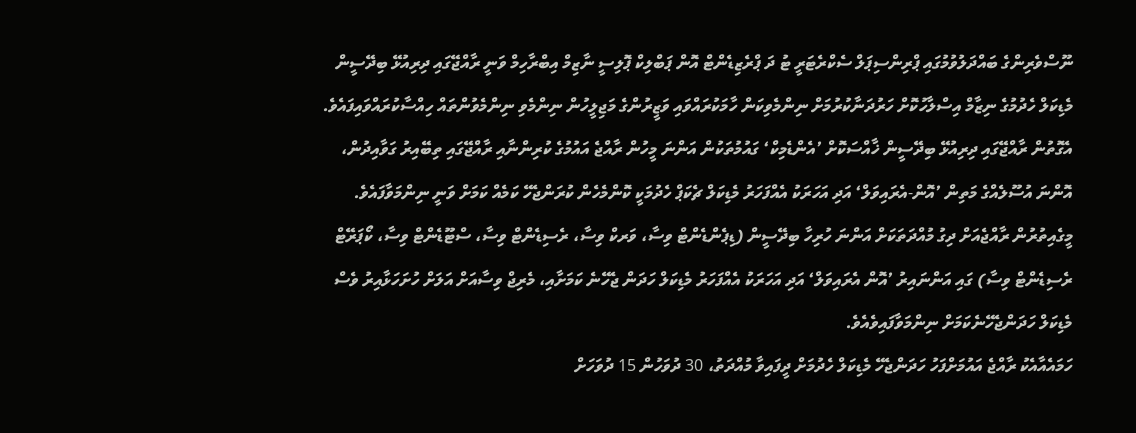ނޫސްވެރިންގެ ބައްދަލުވުމުގައި ޕްރިންސިޕަލް ސެކްރެޓަރީ ޓު ދަ ޕްރެޒިޑެންޓް އޮން ޕަބްލިކް ޕޮލިސީ ނާޒިމް އިބްރާހިމް ވަނީ ރާއްޖޭގައި ދިރިއުޅޭ ބިދޭސީން މެޑިކަލް ހެދުމުގެ ނިޒާމް އިސްލާހުކޮށް ހަރުދަނާކުރުމަށް ނިންމެވިކަން ހާމަކުރައްވައި ވަޒީރުންގެ މަޖިލީހުން ނިންމެވި ނިންމެވުންތައް ހިއްސާކުރައްވައިފައެވެ.
އެގޮތުން ރާއްޖޭގައި ދިރިއުޅޭ ބިދޭސީން ޚާއްސަކޮށް ’އެންޑެމިކް‘ ގައުމުތަކުން އަންނަ މީހުން ރާއްޖެ އައުމުގެ ކުރިންނާއި ރާއްޖޭގައި ތިބޭއިރު ގަވާއިދުން، އޮންނަ އުސޫލެއްގެ މަތިން ’އޮން-އެރައިވަލް‘ އަދި އަހަރަކު އެއްފަހަރު މެޑިކަލް ޗެކަޕް ހެދުމަކީ ކޮންމެހެން ކުރަންޖެހޭ ކަމެއް ކަމަށް ވަނީ ނިންމަވާފައެވެ.
މީގެއިތުރުން ރާއްޖެއަށް ދިގު މުއްދަތަކަށް އަންނަ ހުރިހާ ބިދޭސީން (ޑިޕެންޑެންޓް ވިސާ، ވަރކް ވިސާ، ރެސިޑެންޓް ވިސާ، ސްޓޫޑެންޓް ވިސާ، ކޯޕަރޭޓް ރެސިޑެންޓް ވިސާ) ގައި އަންނައިރު ’އޮން އެރައިވަލް‘ އަދި އަހަރަކު އެއްފަހަރު މެޑިކަލް ހަދަން ޖެހޭނެ ކަމަށާއި، މެރިޖް ވިސާއަށް އަލަށް ހުށަހަޅާއިރު ވެސް މެޑިކަލް ހަދަންޖެހޭނެކަމަށް ނިންމަވާފައިވެއެވެ.
ހަމައެއާއެކު ރާއްޖެ އައުމަށްފަހު ހަދަންޖެހޭ މެޑިކަލް ހެދުމަށް ދީފައިވާ މުއްދަތު، 30 ދުވަހުން 15 ދުވަހަށް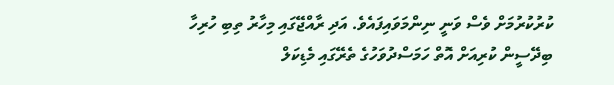ކުރުކުރުމަށް ވެސް ވަނީ ނިންމަވައިފައެވެ. އަދި ރާއްޖޭގައި މިހާރު ތިބި ހުރިހާ ބިދޭސީން ކުރިއަށް އޮތް ހަމަސްދުވަހުގެ ތެރޭގައި މެޑިކަލް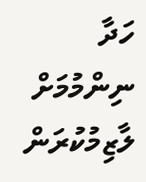ހަދާ ނިންމުމަށް ލާޒިމުކުރަން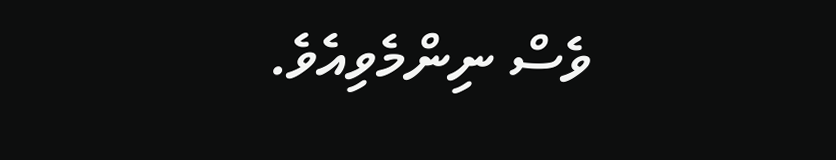ވެސް ނިންމެވިއެވެ.